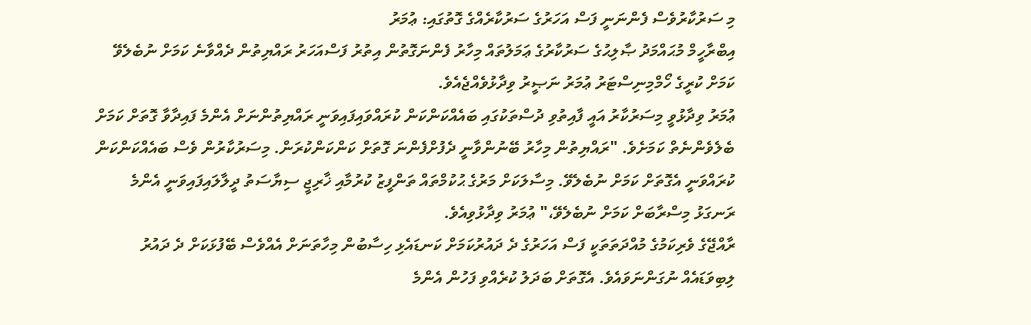މި ސަރުކާރުވެސް ފެންނަނީ ފަސް އަހަރުގެ ސަރުކާރެއްގެ ގޮތުގައި: ޢުމަރު
އިބްރާހީމް މުޙައްމަދު ޞާލިޙުގެ ސަރުކާރުގެ ޢަމަލުތައް މިހާރު ފެންނަގޮތުން އިތުރު ފަސްއަހަރު ރައްޔިތުން ދެއްވާނެ ކަމަށް ނުބެލެވޭ ކަމަށް ކުރީގެ ހޯމްމިނިސްޓަރު ޢުމަރު ނަޞީރު ވިދާޅުވެއްޖެއެވެ.
ޢުމަރު ވިދާޅުވީ މިސަރުކާރު އައީ ފާއިތުވި ދުސްތަކުގައި ބައެއްކަންކަން ކުރައްވައިފައިވަނީ ރައްޔިތުންނަށް އެންމެ ފައިދާވާ ގޮތަށް ކަމަށް ބެލެވެންނެތް ކަމަށެވެ. "ރައްޔިތުން މިހާރު ބޭނުންވާނީ ދެފުށްފެންނަ ގޮތަށް ކަންކަންކުރަން. މިސަރުކާރުން ވެސް ބައެއްކަންކަން ކުރައްވަނީ އެގޮތަށް ކަމަށް ނުބެލެވޭ. މިސާލަކަށް މަރުގެ ޙުކުމްތައް ތަންފީޒު ކުރުމާއި ޚާރިޖީ ސިޔާސަތު ދީލާލައިފައިވަނީ އެންމެ ރަނގަޅު މިސްރާބަށް ކަމަށް ނުބެލެވޭ،" ޢުމަރު ވިދާޅުވިއެވެ.
ރާއްޖޭގެ ވެރިކަމުގެ މުއްދަތަތަކީ ފަސް އަހަރުގެ ދެ ދައުރުކަމަށް ކަނޑައެޅި ހިސާބުން މިހާތަނަށް އެއްވެސް ބޭފުޅަކަށް ދެ ދައުރު ލިބިވަޑައެއް ނުގަންނަވައެވެ. އެގޮތަށް ބަދަލު ކުރެއްވި ފަހުން އެންމެ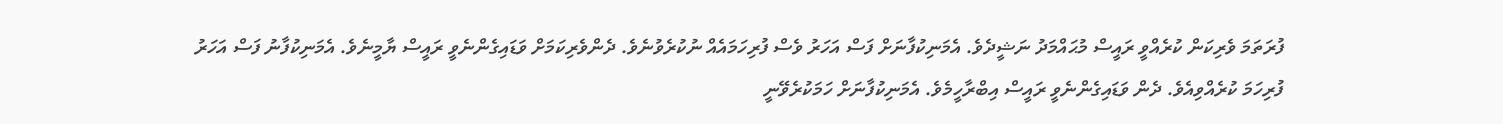ފުރަތަމަ ވެރިކަން ކުރެއްވީ ރައީސް މުޙައްމަދު ނަޝީދެވެ. އެމަނިކުފާނަށް ފަސް އަހަރު ވެސް ފުރިހަމައެއް ނުކުރެވުނެވެ. ދެންވެރިކަމަށް ވަޑައިގެންނެވީ ރައީސް ޔާމީނެވެ. އެމަނިކުފާނު ފަސް އަހަރު ފުރިހަމަ ކުރެއްވިއެވެ. ދެން ވަޑައިގެންނެވީ ރައީސް އިބްރާހީމެވެ. އެމަނިކުފާނަށް ހަމަކުރެވޭނީ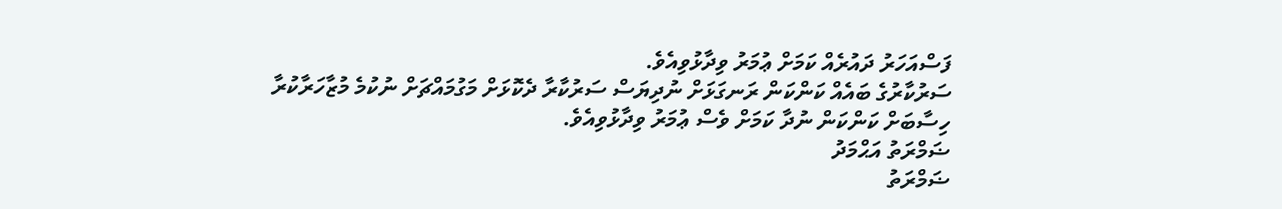ފަސްއަހަރު ދައުރެއް ކަމަށް ޢުމަރު ވިދާޅުވިއެވެ.
ސަރުކާރުގެ ބައެއް ކަންކަން ރަނގަޅަށް ނުދިޔަސް ސަރުކާރާ ދެކޮޅަށް މަގުމައްޗަށް ނުކުމެ މުޒާހަރާކުރާ ހިސާބަށް ކަންކަން ނުދާ ކަމަށް ވެސް ޢުމަރު ވިދާޅުވިއެވެ.
ޟަމްރަތު އަޙްމަދު
ޟަމްރަތު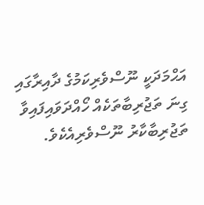އަޙްމަދަކީ ނޫސްވެރިކަމުގެ ދާއިރާގައި ގިނަ ތަޖުރިބާތަކެއް ހޯއްދަވައިފައިވާ ތަޖުރިބާކާރު ނޫސްވެރިއެކެވެ.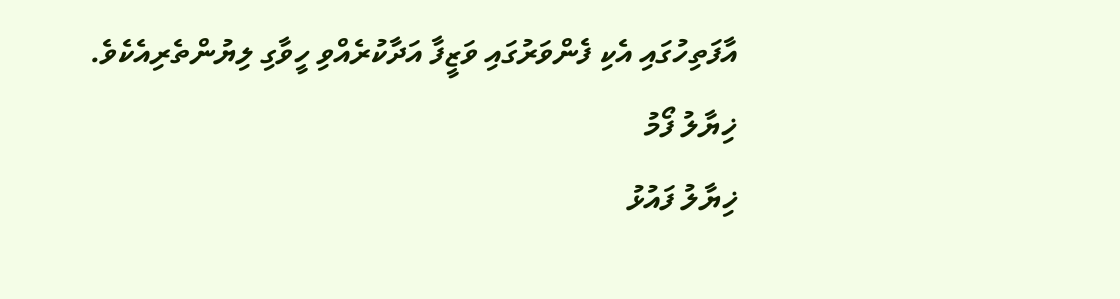އާފަތިހުގައި އެކި ފެންވަރުގައި ވަޒީފާ އަދާކުރެއްވި ހީވާގި ލިޔުންތެރިއެކެވެ.
ޚިޔާލު ފޯމު
ޚިޔާލު ފައުޅު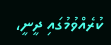ކުރެއްވުމުގައި ދީނީ،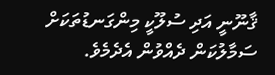ޤާނޫނީ އަދި ސުލޫކީ މިންގަނޑުތަކަށް ސަމާލުކަން ދެއްވުން އެދެމެވެ.